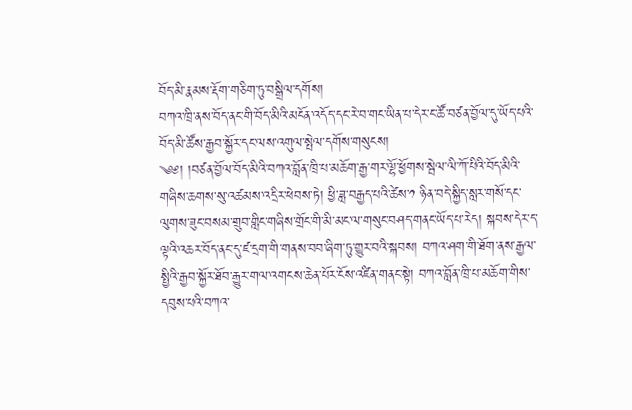བོད་མི་རྣམས་རྡོག་གཅིག་ཏུ་བསྒྲིལ་དགོས།
བཀའ་ཁྲི་ནས་བོད་ནང་གི་བོད་མིའི་མངོན་འདོད་དང་རེ་བ་གང་ཡིན་པ་དེར་ང་ཚོ་བཙན་བྱོལ་དུ་ཡོད་པའི་བོད་མི་ཚོས་རྒྱབ་སྐྱོར་དང་ལས་འགུལ་སྤེལ་དགོས་གསུངས།
༄༅། །བཙན་བྱོལ་བོད་མིའི་བཀའ་བློན་ཁྲི་པ་མཆོག་རྒྱ་གར་ལྷོ་ཕྱོགས་སྦེལ་ལི་ཀོ་པིའི་བོད་མིའི་གཞིས་ཆགས་སུ་འཚམས་འདྲིར་ཕེབས་ཏེ། ཕྱི་ཟླ་བརྒྱད་པའི་ཚེས་༡ ཉིན་བདེ་སྐྱིད་སླར་གསོ་དང་ལུགས་ཟུང་བསམ་གྲུབ་གླིང་གཞིས་གྲོང་གི་མི་མང་ལ་གསུང་བཤད་གནང་ཡོད་པ་རེད། སྐབས་དེར་ད་ལྟའི་འཆར་བོད་ནང་དུ་ཛ་དྲག་གི་གནས་བབ་ཞིག་ཏུ་གྱུར་བའི་སྐབས། བཀའ་ཤག་གི་ཐོག་ནས་རྒྱལ་སྤྱིའི་རྒྱབ་སྐྱོར་ཐོབ་རྒྱུར་གལ་འགངས་ཆེན་པོར་ངོས་འཛིན་གནང་སྟེ། བཀའ་བློན་ཁྲི་པ་མཆོག་གིས་དབུས་པའི་བཀའ་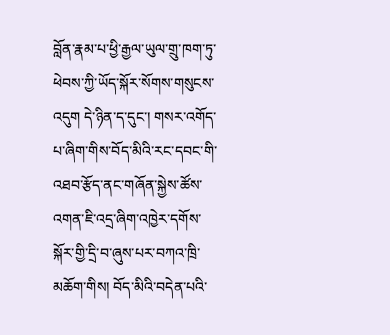བློན་རྣམ་པ་ཕྱི་རྒྱལ་ཡུལ་གྲུ་ཁག་ཏུ་ཕེབས་ཀྱི་ཡོད་སྐོར་སོགས་གསུངས་འདུག དེ་ཉིན་ད་དུང་། གསར་འགོད་པ་ཞིག་གིས་བོད་མིའི་རང་དབང་གི་འཐབ་རྩོད་ནང་གཞོན་སྐྱེས་ཚོས་འགན་ཇི་འདྲ་ཞིག་འཁྱེར་དགོས་སྐོར་གྱི་དྲི་བ་ཞུས་པར་བཀའ་ཁྲི་མཆོག་གིས། བོད་མིའི་བདེན་པའི་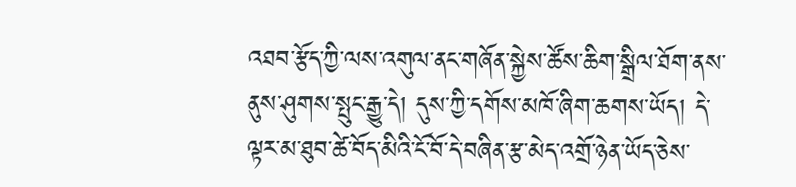འཐབ་རྩོད་ཀྱི་ལས་འགུལ་ནང་གཞོན་སྐྱེས་ཚོས་ཆིག་སྒྲིལ་ཐོག་ནས་ནུས་ཤུགས་སྤུང་རྒྱུ་དེ། དུས་ཀྱི་དགོས་མཁོ་ཞིག་ཆགས་ཡོད། དེ་ལྟར་མ་ཐུབ་ཚེ་བོད་མིའི་ངོ་བོ་དེ་བཞིན་རྩ་མེད་འགྲོ་ཉེན་ཡོད་ཅེས་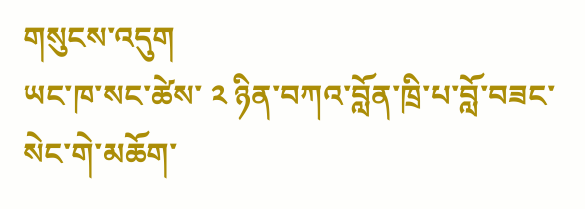གསུངས་འདུག
ཡང་ཁ་སང་ཚེས་ ༢ ཉིན་བཀའ་བློན་ཁྲི་པ་བློ་བཟང་སེང་གེ་མཆོག་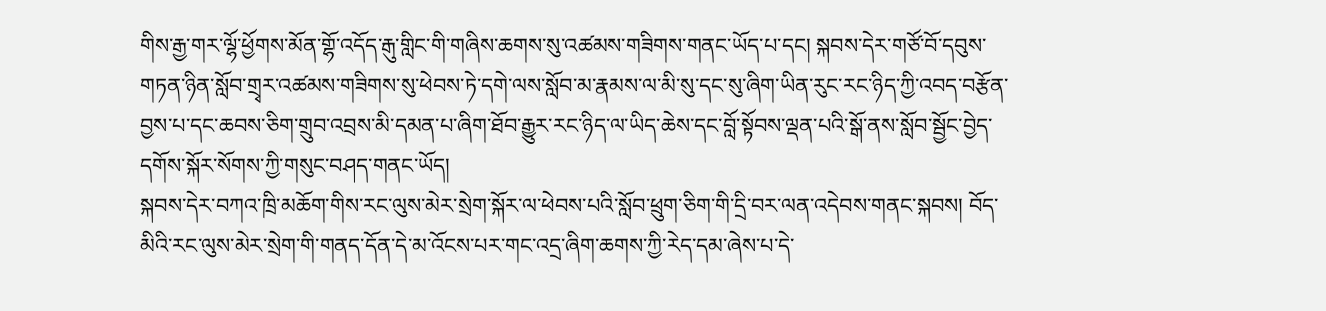གིས་རྒྱ་གར་ལྷོ་ཕྱོགས་མོན་གྷོ་འདོད་རྒུ་གླིང་གི་གཞིས་ཆགས་སུ་འཚམས་གཟིགས་གནང་ཡོད་པ་དང། སྐབས་དེར་གཙོ་བོ་དབུས་གཏན་ཉིན་སློབ་གྲྭར་འཚམས་གཟིགས་སུ་ཕེབས་ཏེ་དགེ་ལས་སློབ་མ་རྣམས་ལ་མི་སུ་དང་སུ་ཞིག་ཡིན་རུང་རང་ཉིད་ཀྱི་འབད་བརྩོན་བྱས་པ་དང་ཆབས་ཅིག་གྲུབ་འབྲས་མི་དམན་པ་ཞིག་ཐོབ་རྒྱུར་རང་ཉིད་ལ་ཡིད་ཆེས་དང་བློ་སྟོབས་ལྡན་པའི་སྒོ་ནས་སློབ་སྦྱོང་བྱེད་དགོས་སྐོར་སོགས་ཀྱི་གསུང་བཤད་གནང་ཡོད།
སྐབས་དེར་བཀའ་ཁྲི་མཆོག་གིས་རང་ལུས་མེར་སྲེག་སྐོར་ལ་ཕེབས་པའི་སློབ་ཕྲུག་ཅིག་གི་དྲི་བར་ལན་འདེབས་གནང་སྐབས། བོད་མིའི་རང་ལུས་མེར་སྲེག་གི་གནད་དོན་དེ་མ་འོངས་པར་གང་འདྲ་ཞིག་ཆགས་ཀྱི་རེད་དམ་ཞེས་པ་དེ་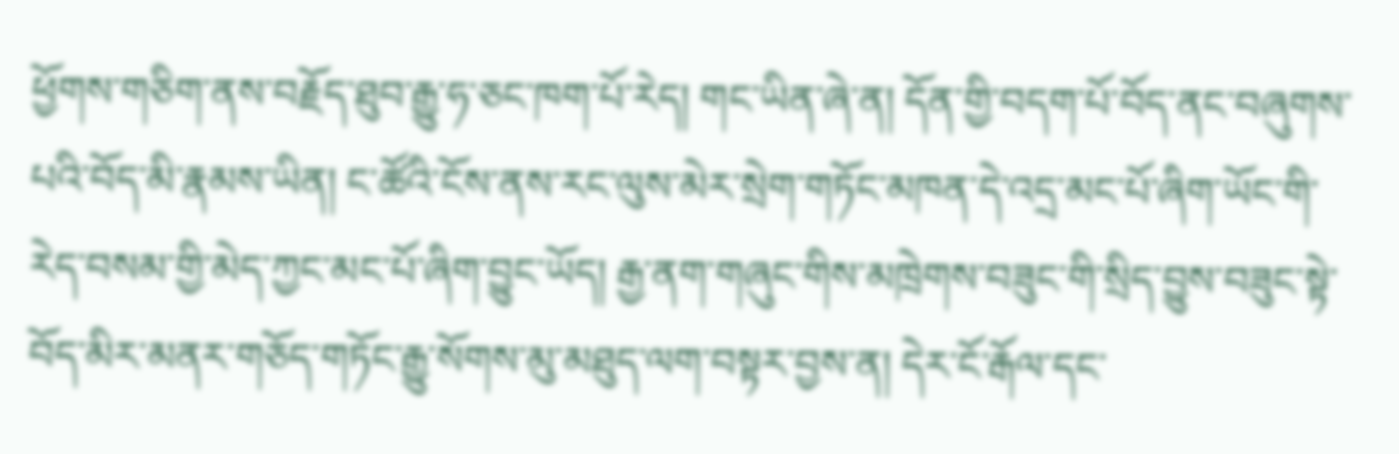ཕྱོགས་གཅིག་ནས་བརྗོད་ཐུབ་རྒྱུ་ཧ་ཅང་ཁག་པོ་རེད། གང་ཡིན་ཞེ་ན། དོན་གྱི་བདག་པོ་བོད་ནང་བཞུགས་པའི་བོད་མི་རྣམས་ཡིན། ང་ཚོའི་ངོས་ནས་རང་ལུས་མེར་སྲེག་གཏོང་མཁན་དེ་འདྲ་མང་པོ་ཞིག་ཡོང་གི་རེད་བསམ་གྱི་མེད་ཀྱང་མང་པོ་ཞིག་བྱུང་ཡོད། རྒྱ་ནག་གཞུང་གིས་མཁྲེགས་བཟུང་གི་སྲིད་བྱུས་བཟུང་སྟེ་བོད་མིར་མནར་གཅོད་གཏོང་རྒྱུ་སོགས་མུ་མཐུད་ལག་བསྟར་བྱས་ན། དེར་ངོ་རྒོལ་དང་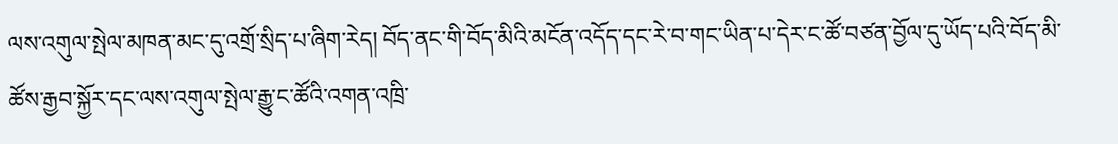ལས་འགུལ་སྤེལ་མཁན་མང་དུ་འགྲོ་སྲིད་པ་ཞིག་རེད། བོད་ནང་གི་བོད་མིའི་མངོན་འདོད་དང་རེ་བ་གང་ཡིན་པ་དེར་ང་ཚོ་བཙན་བྱོལ་དུ་ཡོད་པའི་བོད་མི་ཚོས་རྒྱབ་སྐྱོར་དང་ལས་འགུལ་སྤེལ་རྒྱུ་ང་ཚོའི་འགན་འཁྲི་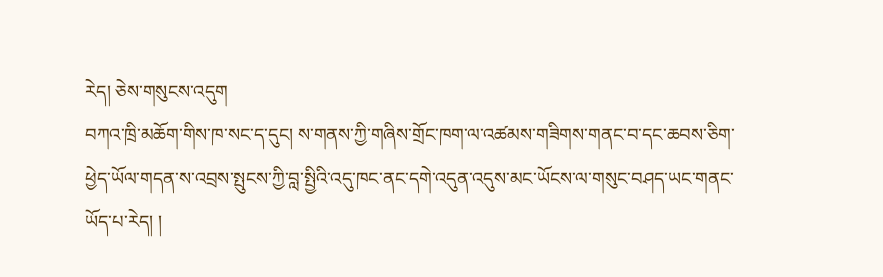རེད། ཅེས་གསུངས་འདུག
བཀའ་ཁྲི་མཆོག་གིས་ཁ་སང་ད་དུང། ས་གནས་ཀྱི་གཞིས་གྲོང་ཁག་ལ་འཚམས་གཟིགས་གནང་བ་དང་ཆབས་ཅིག་ཕྱེད་ཡོལ་གདན་ས་འབྲས་སྤུངས་ཀྱི་བླ་སྤྱིའི་འདུ་ཁང་ནང་དགེ་འདུན་འདུས་མང་ཡོངས་ལ་གསུང་བཤད་ཡང་གནང་ཡོད་པ་རེད། །